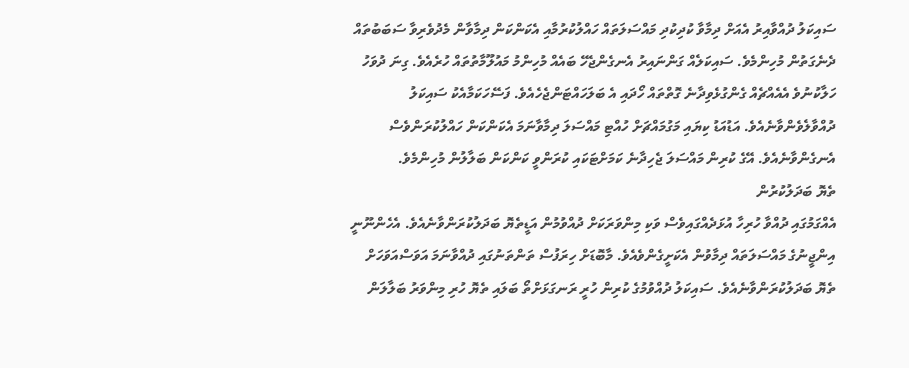ސައިކަލު ދުއްވާއިރު އެއަށް ދިމާވާ ކުދިކުދި މައްސަލަތައް ހައްލުކުރުމާއި އެކަންކަން ދިމާވާން މެދުވެރިވާ ސަބަބުތައް ދެނެގަތުން މުހިންމެވެ. ސައިކަލެއް ގަންނައިރު އެނގެންޖެހޭ ބައެއް މުހިންމު މައުލޫމާތުތައް ހުރެއެވެ. ގިނަ ދުވަހު ހަލާކުނުވެ އެއެއްޗެއް ގެންގުޅެވިދާނެ ގޮތްތައް ހޯދައި އެ ބަލަހައްޓަންޖެހެއެވެ. ފަސޭހަކަމާއެކު ސައިކަލު ދުއްވާލެވެންވާނެއެވެ. އަޑުއަޑު ކިޔައި މަގުމައްޗަށް ހުއްޓި މައްސަލަ ދިމާވާނަމަ އެކަންކަން ހައްލުކުރަންވެސް އެނގެންވާނެއެވެ. އޭގެ ކުރިން މައްސަލަ ޖެހިދާނެ ކަމަށްޓަކައި ކުރަންވީ ކަންކަން ބަލާލުން މުހިންމެވެ.
ތެޔޮ ބަދަލުކުރުން
އެއްގަމުގައި ދުއްވާ ހުރިހާ އުޅަދެއްގައިވެސް ވަކި މިންވަރަކަށް ދުއްވުމުން އަޑީތެޔޮ ބަދަލުކުރަންވާނެއެވެ. އެހެންނޫނީ އިންޖީނުގެ މައްސަލަތައް ދިމާވުން އެކަށީގެންވެއެވެ. މާބޮޑަށް ހިރަފުސް ތަންތަނުގައި ދުއްވާނަމަ އަވަސްއަވަހަށް ތެޔޮ ބަދަލުކުރަންވާނެއެވެ. ސައިކަލު ދުއްވުމުގެ ކުރިން ހުރީ ރަނގަޅަށްތޯ ބަލައި ތެޔޮ ހުރި މިންވަރު ބަލާލަން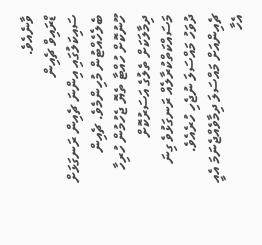ވާނެއެވެ.
ޑްރައިވް ޗެއިން
ސައިކަލުގައި އިންނަ ޗެއިން ރަނގަޅަށް ބެލެހެއްޓުން މުހިންމެވެ. ޗެއިން ހޫނުކޮށް ހުއްޓާ ތެޔޮ ޖެހުމުން ހުރިހާ ދިމާލަކަށް ތެލުގެ އަސަރުކޮށް މަސައްކަތްކުރާލެއް ރަނގަޅުވެ ގިނަ ދުވަހު މައްސަލަ ނުޖެހި ހުރެއެވެ. ޗެއިންއަށް މައްސަލަ ދިމާވެއްޖެނަމަ އެއީ އެހާ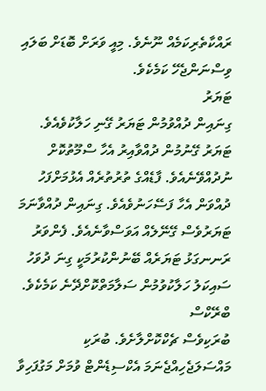ރައްކާތެރިކަމެއް ނޫނެވެ. މިއީ ވަރަށް ބޮޑަށް ބަލައި ވިސްނަންޖެހޭ ކަމެކެވެ.
ޓަޔަރު
ގިނައިން ދުއްވުމުން ޓަޔަރު ގޭނި ހަލާކުވެއެވެ. ޓަޔަރު ގޭނުމުން ދުއްވާއިރު އެހާ ސްމޫތުކޮށް ނުދުއްވޭނެއެވެ. ފާޑެއްގެ ތުރުތުރެއް އެޅުމަށްފަހު ދުއްވަން އެހާ ފަސޭހަނުވެއެވެ. ގިނައިން ދުއްވާނަމަ ޓަޔަރުވެސް ގޭނޭލެއް އަވަސްވާނެއެވެ. ފެންވަރު ރަނނގަޅު ޓަޔަރެއް ބޭނުންކުރުމަކީ ގިނަ ދުވަހު ސައިކަލު ހަލާކުވުމުން ސަލާމަތްކޮށްދޭނެ ކަމެކެވެ.
ބްރޭކްސް
ބުރަކިވެސް ޗެކްކޮށްލާށެވެ. ބުރަކި މައްސަލަޖެހިއްޖެނަމަ އެކްސިޑެންޓް ވުމަށް މަގުފަހިވާ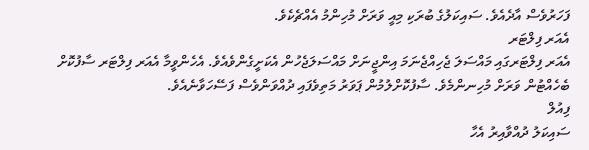ފަހަރުވެސް އާދެއެވެ. ސައިކަލުގެ ބުރަކި މިއީ ވަރަށް މުހިންމު އެއްޗެކެވެ.
އެއަރ ފިލްޓަރ
އެއަރ ފިލްޓަރގައި މައްސަލަ ޖެހިއްޖެނަމަ އިންޖީނަށް މައްސަލަޖެހުން އެކަށީގެންވެއެވެ. އެހެންވީމާ އެއަރ ފިލްޓަރ ސާފުކޮށް ބެހެއްޓުން ވަރަށް މުހިނންމެވެ. ސާފުކޮށްލުމުން ޕަވަރު މަތިވެފައި ދުއްވަންވެސް ފަސޭހަވާނެއެވެ.
ފިއުލް
ސައިކަލު ދުއްވާއިރު އެހާ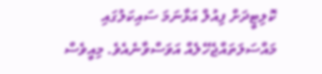ކޮލިޓީދަށް ފިއުލް އަޅާނަމަ ސައިކަލުގައި މައްސަލަތައްޖެހޭލެއް އަވަސްވާނެއެވެ. މިއީވެސް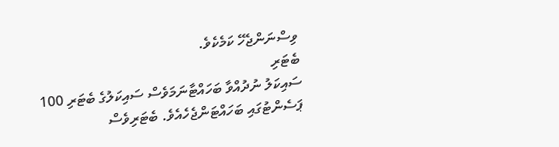ވިސްނަންޖެހޭ ކަމެކެވެ.
ބެޓަރި
ސައިކަލު ނުދުއްވާ ބަހައްޓާނަމަވެސް ސައިކަލުގެ ބެޓަރި 100 ޕަސެންޓުގައި ބަހައްޓަންޖެހެއެވެ. ބެޓަރިވެސް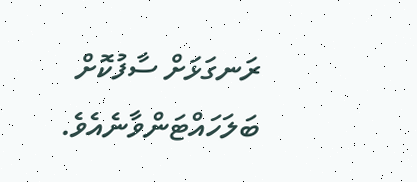ރަނގަޅަށް ސާފުކޮށް ބަލަހައްޓަންވާނެއެވެ.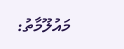މައުލޫމާތު: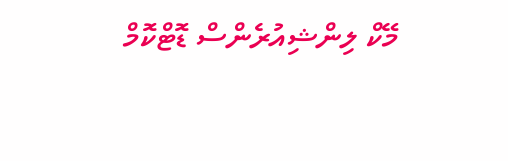މޭކް ލިންޝިއުރެންސް ޑޮޓްކޮމް